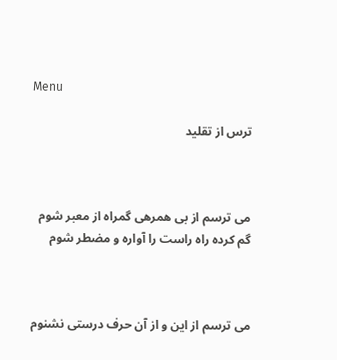Menu

ترس از تقلید



می ترسم از بی همرهی گمراه از معبر شوم
گم کرده راه راست را آواره و مضطر شوم



می ترسم از این و از آن حرف درستی نشنوم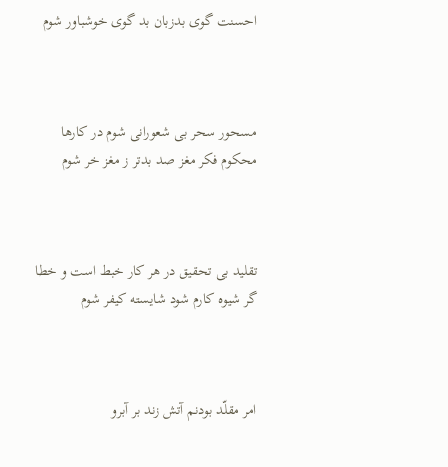احسنت گوی بدزبان بد گوی خوشباور شوم



مسحور سحر بی شعورانی شوم در کارها
محکوم فکر مغز صد بدتر ز مغز خر شوم



تقلید بی تحقیق در هر کار خبط است و خطا
گر شیوه کارم شود شایسته کیفر شوم



امر مقلّد بودنم آتش زند بر آبرو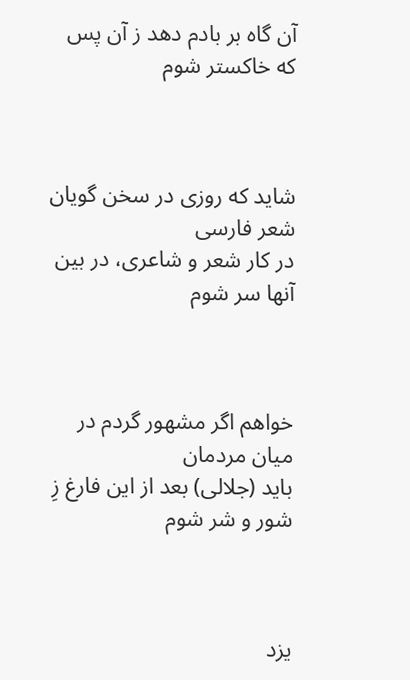آن گاه بر بادم دهد ز آن پس که خاکستر شوم



شاید که روزی در سخن گویان شعر فارسی
در کار شعر و شاعری، در بین آنها سر شوم



خواهم اگر مشهور گردم در میان مردمان
باید (جلالی) بعد از این فارغ زِ شور و شر شوم



یزد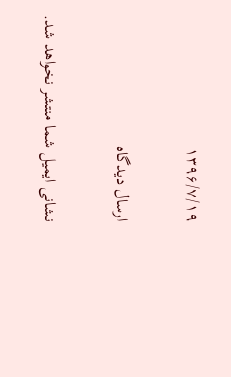۱۳۹۶/۷/۱۹

ارسال دیدگاه

نشانی ایمیل شما منتشر نخواهد شد.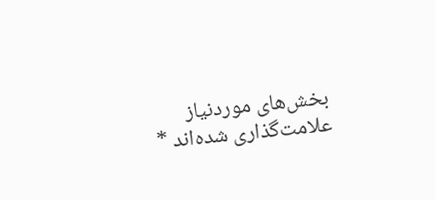بخش‌های موردنیاز علامت‌گذاری شده‌اند *